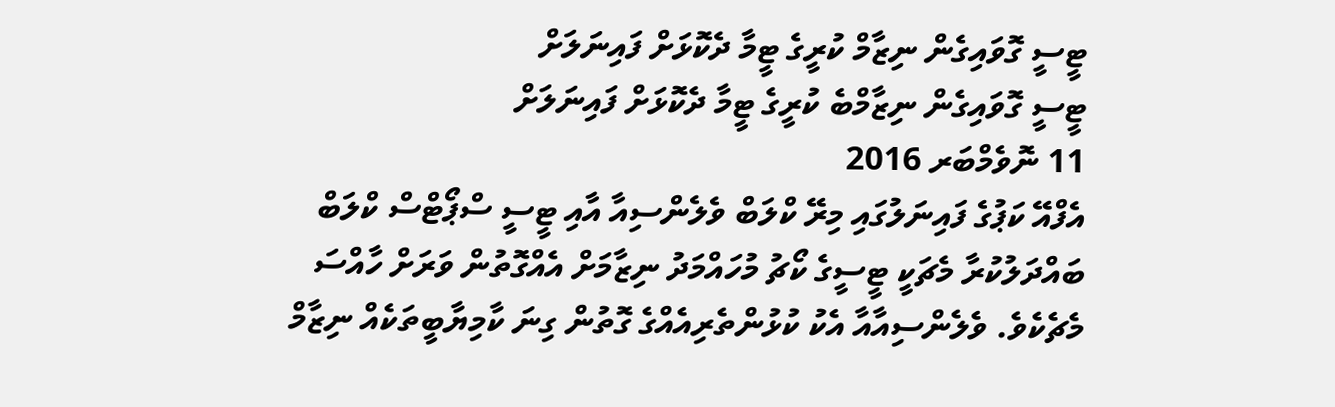ޓީސީ ގޮވައިގެން ނިޒާމް ކުރީގެ ޓީމާ ދެކޮޅަށް ފައިނަލަށް
ޓީސީ ގޮވައިގެން ނިޒާމްބެ ކުރީގެ ޓީމާ ދެކޮޅަށް ފައިނަލަށް
11 ނޮވެމްބަރ 2016
އެފްއޭ ކަޕުގެ ފައިނަލުގައި މިރޭ ކްލަބް ވެލެންސިއާ އާއި ޓީސީ ސްޕޯޓްސް ކްލަބް ބައްދަލުކުރާ މެޗަކީ ޓީސީގެ ކޯޗު މުހައްމަދު ނިޒާމަށް އެއްގޮތުން ވަރަށް ހާއްސަ މެޗެކެވެ. ވެލެންސިއާއާ އެކު ކުޅުންތެރިއެއްގެ ގޮތުން ގިނަ ކާމިޔާބީތަކެއް ނިޒާމް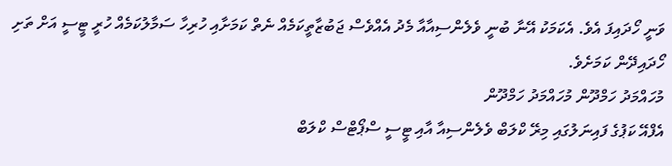ވަނީ ހޯދައިފަ އެވެ. އެކަމަކު އޭނާ ބުނީ ވެލެންސިއާއާ މެދު އެއްވެސް ޖަބުޒާތީކަމެއް ނެތް ކަމަށާއި ހުރިހާ ސަމާލުކަމެއް ހުރީ ޓީސީ އަށް ތަށި ހޯދައިދޭން ކަމަށެވެ.
މުހައްމަދު ހަމްދޫން މުހައްމަދު ހަމްދޫން
އެފްއޭ ކަޕުގެ ފައިނަލުގައި މިރޭ ކްލަބް ވެލެންސިއާ އާއި ޓީސީ ސްޕޯޓްސް ކްލަބް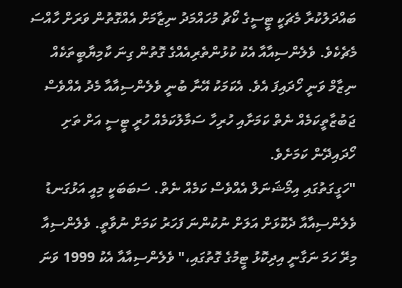ބައްދަލުކުރާ މެޗަކީ ޓީސީގެ ކޯޗު މުހައްމަދު ނިޒާމަށް އެއްގޮތުން ވަރަށް ހާއްސަ މެޗެކެވެ. ވެލެންސިއާއާ އެކު ކުޅުންތެރިއެއްގެ ގޮތުން ގިނަ ކާމިޔާބީތަކެއް ނިޒާމް ވަނީ ހޯދައިފަ އެވެ. އެކަމަކު އޭނާ ބުނީ ވެލެންސިއާއާ މެދު އެއްވެސް ޖަބުޒާތީކަމެއް ނެތް ކަމަށާއި ހުރިހާ ސަމާލުކަމެއް ހުރީ ޓީސީ އަށް ތަށި ހޯދައިދޭން ކަމަށެވެ.
"ހަގީގަތުގައި އިމޯޝަނަލް އެއްވެސް ކަމެއް ނެތް. ސަބަބަކީ މިއީ އަޅުގަނޑު ވެލެންސިއާއާ ދެކޮޅަށް އަލަށް ނުކުންނަ ފަހަރު ކަމަށް ނުވާތީ. ވެލެންސިއާ މިރޭ ހަމަ ނަގާނީ އިދިކޮޅު ޓީމުގެ ގޮތުގައި،" ވެލެންސިއާއާ އެކު 1999 ވަނަ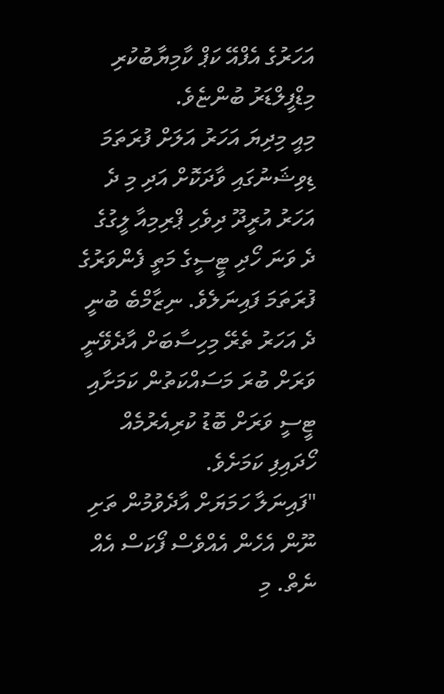އަހަރުގެ އެފްއޭ ކަޕް ކާމިޔާބުކުރި މިޑްފީލްޑަރު ބުންޏެވެ.
މިއީ މިދިޔަ އަހަރު އަލަށް ފުރަތަމަ ޑިވިޝަނުގައި ވާދަކޮށް އަދި މި ދެ އަހަރު އުރީދޫ ދިވެހި ޕްރިމިއާ ލީގުގެ ދެ ވަނަ ހޯދި ޓީސީގެ މަތީ ފެންވަރުގެ ފުރަތަމަ ފައިނަލެވެ. ނިޒާމްބެ ބުނީ ދެ އަހަރު ތެރޭ މިހިސާބަށް އާދެވޭނީ ވަރަށް ބުރަ މަސައްކަތުން ކަމަށާއި ޓީސީ ވަރަށް ބޮޑު ކުރިއެރުމެއް ހޯދައިފި ކަމަށެވެ.
"ފައިނަލާ ހަމަޔަށް އާދެވުމުން ތަށި ނޫން އެހެން އެއްވެސް ފޯކަސް އެއް ނެތް. މި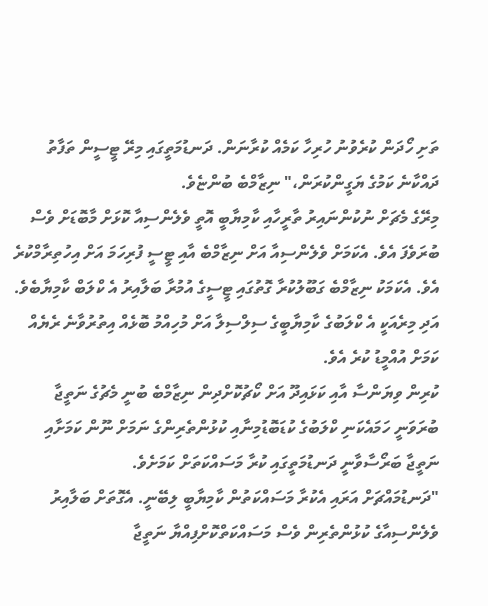ތަށި ހޯދަން ކުރެވުނު ހުރިހާ ކަމެއް ކުރާނަން. ދަނޑުމަތީގައި މިރޭ ޓީސީން ތަފާތު ދައްކާނެ ކަމުގެ ޔަގީންކުރަން،" ނިޒާމްބެ ބުންޏެވެ.
މިރޭގެ މެޗަށް ނުކުންނައިރު ތާރީހާއި ކާމިޔާބީ އޮތީ ވެލެންސިއާ ކޮޅަށް މާބޮޑަށް ވެސް ބުރަވެފަ އެވެ. އެކަމަށް ވެލެންސިއާ އަށް ނިޒާމްބެ އާއި ޓީސީ ފުރިހަމަ އަށް އިހުތިރާމްކުރެ އެވެ. އެކަމަކު ނިޒާމްބެ ގަބޫލުކުރާ ގޮތުގައި ޓީސީގެ އުމުރާ ބަލާއިރު އެ ކްލަބް ކާމިޔާބެވެ. އަދި މިރެއަކީ އެ ކްލަބުގެ ކާމިޔާބީގެ ސިލްސިލާ އަށް މުހިއްމު ބޮޅެއް އިތުރުވާނެ ރެޔެއް ކަމަށް އުއްމީޑު ކުރެ އެވެ.
ކުރިން ވިޔަންސާ އާއި ކަޅައިދޫ އަށް ކޯޗުކޮށްދިން ނިޒާމްބެ ބުނީ މެޗުގެ ނަތީޖާ ބުރަވަނީ ހަމައެކަނި ކްލަބުގެ ކުޑަބޮޑުމިނާއި ކުޅުންތެރިންގެ ނަމަށް ނޫން ކަމަށާއި ނަތީޖާ ބަރޯސާވާނީ ދަނޑުމަތީގައި ކުރާ މަސައްކަތަށް ކަމަށެވެ.
"ދަނޑުމައްޗަށް އަރައި އެކުރާ މަސައްކަތުން ކާމިޔާބީ ލިބޭނީ. އެގޮތަށް ބަލާއިރު ވެލެންސިއާގެ ކުޅުންތެރިން ވެސް މަސައްކަތްކޮށްފިއްޔާ ނަތީޖާ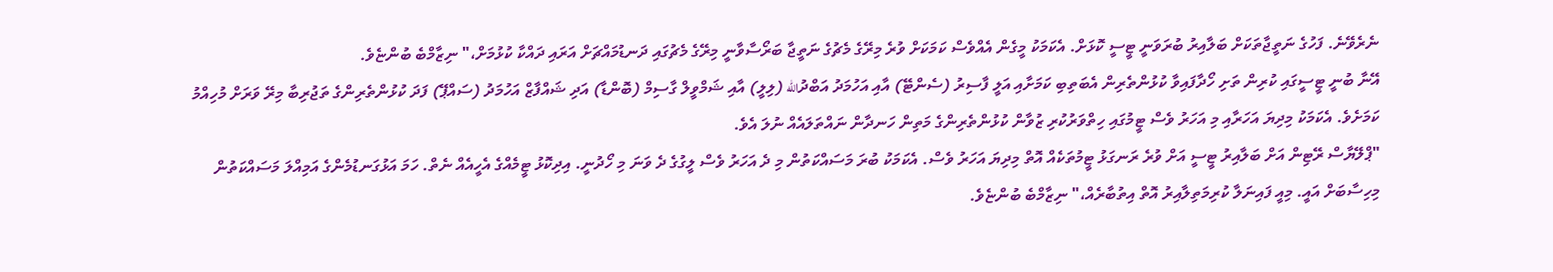ނެރެވޭނެ. ފަހުގެ ނަތީޖާތަކަށް ބަލާއިރު ބުރަވަނީ ޓީސީ ކޮޅަށް. އެކަމަކު މީގެން އެއްވެސް ކަމަކަށް ވުރެ މިރޭގެ މެޗުގެ ނަތީޖާ ބަރޯސާވާނީ މިރޭގެ މެޗުގައި ދަނޑުމައްޗަށް އަރައި ދައްކާ ކުޅުމަށް،" ނިޒާމްބެ ބުންޏެވެ.
އޭނާ ބުނީ ޓީސީގައި ކުރިން ތަށި ހޯދާފައިވާ ކުޅުންތެރިން އެބަތިބި ކަމަށާއި އަލީ ފާސިރު (ސެންޓޭ) އާއި އަހުމަދު އަބްދުالله (ލިލީ) އާއި ޝަމްވީލް ގާސިމް (ބޮންޑާ) އަދި ޝައްފާޒް އަހުމަދު (ސައްޕޭ) ފަދަ ކުޅުންތެރިންގެ ތަޖުރިބާ މިރޭ ވަރަށް މުހިއްމު ކަމަށެވެ. އެކަމަކު މިދިޔަ އަހަރާއި މި އަހަރު ވެސް ޓީމުގައި ހިތްވަރުކުރި ޒުވާން ކުޅުންތެރިންގެ މަތިން ހަނދާން ނައްތަލައެއް ނުލަ އެވެ.
"ޕްލޭޔާސް ރޭޓިން އަށް ބަލާއިރު ޓީސީ އަށް ވުރެ ރަނގަޅު ޓީމުތަކެއް އޮތް މިދިޔަ އަހަރު ވެސް. އެކަމަކު ބުރަ މަސައްކަތުން މި ދެ އަހަރު ވެސް ލީގުގެ ދެ ވަނަ މި ހޯދުނީ. އިދިކޮޅު ޓީމެއްގެ އެހީއެއް ނެތް. ހަމަ އަޅުގަނޑުމެންގެ އަމިއްލަ މަސައްކަތުން މިހިސާބަށް އައީ. މިއީ ފައިނަލާ ކުރިމަތިލާއިރު އޮތް އިތުބާރެއް،" ނިޒާމްބެ ބުންޏެވެ.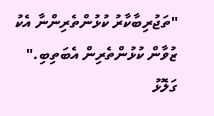"ތަޖުރިބާކާރު ކުޅުންތެރިންނާ އެކު ޒުވާން ކުޅުންތެރިން އެބަތިބި."
ގަލޮޅު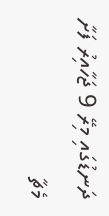ދަނޑުގައި މިރޭ 9 ޖަހާއިރު ފަށާ މެޗާ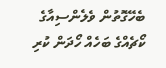ބެހޭގޮތުން ވެލެންސިއާގެ ކޯޗެއްގެ ބަހެއް ހޯދަން ކުރި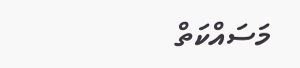މަސައްކަތް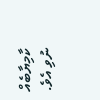ކާމިޔާބެއް ނުވި އެވެ.